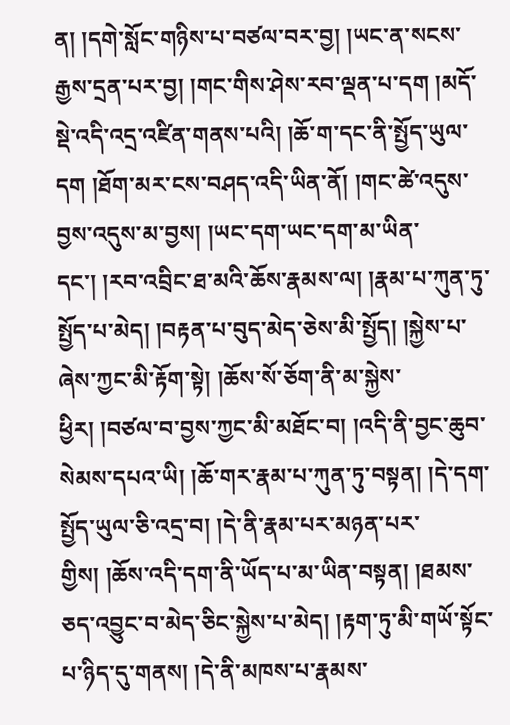ན། །དགེ་སློང་གཉིས་པ་བཙལ་བར་བྱ། །ཡང་ན་སངས་རྒྱས་དྲན་པར་བྱ། །གང་གིས་ཤེས་རབ་ལྡན་པ་དག །མདོ་སྡེ་འདི་འདྲ་འཛིན་གནས་པའི། །ཆོ་ག་དང་ནི་སྤྱོད་ཡུལ་དག །ཐོག་མར་ངས་བཤད་འདི་ཡིན་ནོ། །གང་ཚེ་འདུས་བྱས་འདུས་མ་བྱས། །ཡང་དག་ཡང་དག་མ་ཡིན་དང་། །རབ་འབྲིང་ཐ་མའི་ཆོས་རྣམས་ལ། །རྣམ་པ་ཀུན་ཏུ་སྤྱོད་པ་མེད། །བརྟན་པ་བུད་མེད་ཅེས་མི་སྤྱོད། །སྐྱེས་པ་ཞེས་ཀྱང་མི་རྟོག་སྟེ། །ཆོས་སོ་ཅོག་ནི་མ་སྐྱེས་ཕྱིར། །བཙལ་བ་བྱས་ཀྱང་མི་མཐོང་བ། །འདི་ནི་བྱང་ཆུབ་སེམས་དཔའ་ཡི། །ཆོ་གར་རྣམ་པ་ཀུན་ཏུ་བསྟན། །དེ་དག་སྤྱོད་ཡུལ་ཅི་འདྲ་བ། །དེ་ནི་རྣམ་པར་མཉན་པར་གྱིས། །ཆོས་འདི་དག་ནི་ཡོད་པ་མ་ཡིན་བསྟན། །ཐམས་ཅད་འབྱུང་བ་མེད་ཅིང་སྐྱེས་པ་མེད། །རྟག་ཏུ་མི་གཡོ་སྟོང་པ་ཉིད་དུ་གནས། །དེ་ནི་མཁས་པ་རྣམས་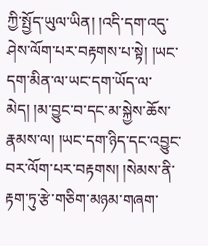ཀྱི་སྤྱོད་ཡུལ་ཡིན། །འདི་དག་འདུ་ཤེས་ལོག་པར་བརྟགས་པ་སྟེ། །ཡང་དག་མིན་ལ་ཡང་དག་ཡོད་ལ་མེད། །མ་བྱུང་བ་དང་མ་སྐྱེས་ཆོས་རྣམས་ལ། །ཡང་དག་ཉིད་དང་འབྱུང་བར་ལོག་པར་བརྟགས། །སེམས་ནི་རྟག་ཏུ་རྩེ་གཅིག་མཉམ་གཞག་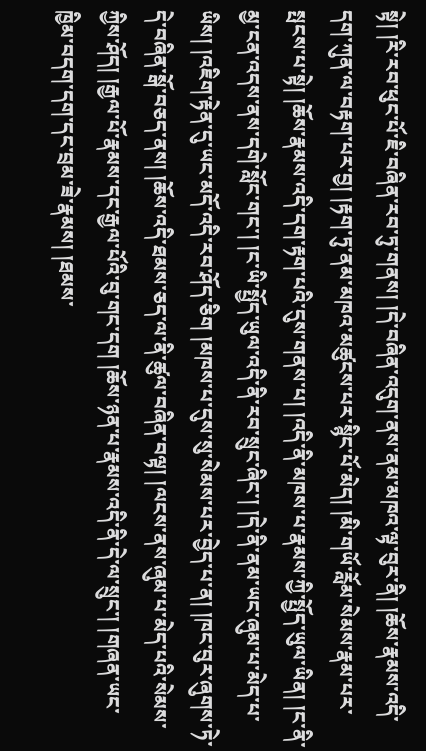སྟེ། །རི་རབ་ཕུང་པོ་ཇི་བཞིན་རབ་ཏུ་གནས། །དེ་བཞིན་འདུག་ནས་ནམ་མཁའ་ལྟ་བུར་ནི། །ཆོས་རྣམས་འདི་དག་ཀུན་ལ་བརྟག་པར་བྱ། །རྟག་ཏུ་ནམ་མཁའ་མཚུངས་པར་སྙིང་པོ་མེད། །མི་གཡོ་རློམ་སེམས་རྣམ་པར་སྤངས་པ་སྟེ། །ཆོས་རྣམས་འདི་དག་རྟག་པའི་དུས་གནས་པ། །འདི་ནི་མཁས་པ་རྣམས་ཀྱི་སྤྱོད་ཡུལ་ཡིན། །ང་ནི་མྱ་ངན་འདས་ནས་དགེ་སློང་གང་། །ང་ཡི་སྤྱོད་ཡུལ་འདི་ནི་རབ་སྲུང་ཞིང་། །དེ་ནི་ནམ་ཡང་ཞུམ་པ་མེད་པ་ཡིས། །འཇིག་རྟེན་དུ་ཡང་མདོ་འདི་རབ་ཤོད་ཅིག །མཁས་པ་དུས་སུ་སེམས་པར་བྱེད་པ་ན། །ཁང་བུར་ཞུགས་ཏེ་དེ་བཞིན་སྒོ་བཅད་ནས། །ཆོས་འདི་ཐམས་ཅད་ལ་ནི་ཚུལ་བཞིན་བལྟ། །ལངས་ནས་ཞུམ་པ་མེད་པའི་སེམས་ཀྱིས་ཤོད། །རྒྱལ་པོ་རྣམས་དང་རྒྱལ་པོའི་བུ་གང་དག །ཆོས་ཉན་པ་རྣམས་འདི་ནི་དེ་ལ་སྲུང་། །གཞན་ཡང་ཁྱིམ་བདག་དག་དང་བྲམ་ཟེ་རྣམས། །ཐམས་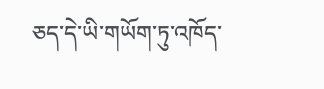ཅད་དེ་ཡི་གཡོག་ཏུ་འཁོད་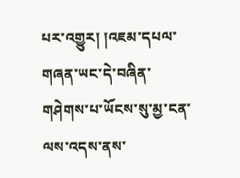པར་འགྱུར། །འཇམ་དཔལ་གཞན་ཡང་དེ་བཞིན་གཤེགས་པ་ཡོངས་སུ་མྱ་ངན་ལས་འདས་ནས་